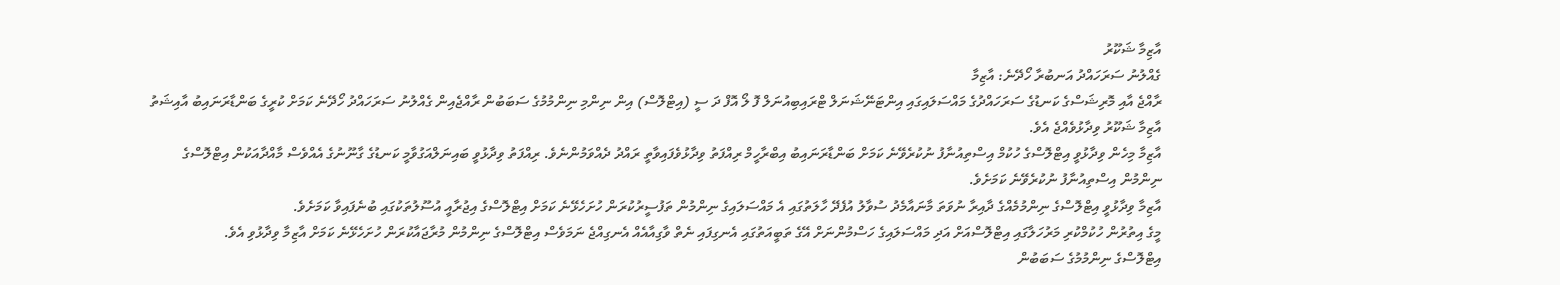އާޒިމާ ޝަކޫރު
ގެއްލުނު ސަރަހައްދު އަނބުރާ ހޯދޭނެ: އާޒިމާ
ރާއްޖެ އާއި މޮރިޝަސްގެ ކަނޑުގެ ސަރަހައްދުގެ މައްސަލައިގައި އިންޓަނޭޝަނަލް ޓްރައިބިއުނަލް ފޮ ލޯ އޮފް ދަ ސީ (އިޓްލޮސް) އިން ނިންމި ނިންމުމުގެ ސަބަބުން ރާއްޖެއިން ގެއްލުނު ސަރަހައްދު ހޯދޭނެ ކަމަށް ކުރީގެ ބަންޑާރަނައިބު އާއިޝަތު އާޒިމާ ޝަކޫރު ވިދާޅުވެއްޖެ އެވެ.
އާޒިމާ މިހެން ވިދާޅުވީ އިޓްލޮސްގެ ހުކުމް އިސްތިއުނާފު ނުކުރެވޭނެ ކަމަށް ބަންޑާރަނައިބު އިބްރާހީމް ރިއްފަތު ވިދާޅުވެފައިވާތީ ރައްދު ދެއްވަމުންނެވެ. ރިއްފަތު ވިދާޅުވީ ބައިނަލްއަގުވާމީ ކަނޑުގެ ގާނޫނުގެ އެއްވެސް މާއްދާއަކުން އިޓްލޮސްގެ ނިންމުން އިސްތިއުނާފު ނުކުރެވޭނެ ކަމަށެވެ.
އާޒިމާ ވިދާޅުވީ އިޓްލޮސްގެ ނިންމުމެއްގެ ދާއިރާ ނުވަތަ މާނައާމެދު ސުވާލު އުފެދޭ ހާލަތުގައި އެ މައްސަލައިގެ ނިންމުން ތަފުސީރުކުރަން ހުށަހެޅޭނެ ކަމަށް އިޓްލޮސްގެ އިޖުރާއީ އުސޫލުތަކުގައި ބުނެފައިވާ ކަމަށެވެ.
މީގެ އިތުރުން ހުކުމްކުރި މަރުހަލާގައި އިޓްލޮސްއަށް އަދި މައްސަލައިގެ ހަސްމުންނަށް އޭގެ ތަބީއަތުގައި އެނގިފައި ނެތް ވާގިއާއެއް އެނގިއްޖެ ނަމަވެސް އިޓްލޮސްގެ ނިންމުން މުރާޖައާކުރަން ހުށަހެޅޭނެ ކަމަށް އާޒިމާ ވިދާޅުވި އެވެ.
އިޓްލޮސްގެ ނިންމުމުގެ ސަބަބުން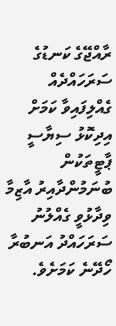ރާއްޖޭގެ ކަނޑުގެ ސަރަހައްދެއް ގެއްލިފައިވާ ކަމަށް އިދިކޮޅު ސިޔާސީ ޕާޓީތަކުން ބުނަމުންދާއިރު އާޒިމާ ވިދާޅުވީ ގެއްލުނު ސަރަހައްދު އަނބުރާ ހޯދޭނެ ކަމަށެވެ.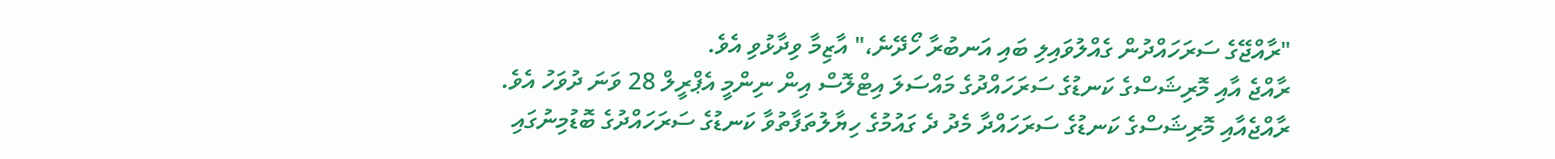"ރާއްޖޭގެ ސަރަހައްދުން ގެއްލުވައިލި ބައި އަނބުރާ ހޯދޭނެ،" އާޒިމާ ވިދާޅުވި އެވެ.
ރާއްޖެ އާއި މޮރިޝަސްގެ ކަނޑުގެ ސަރަހައްދުގެ މައްސަލަ އިޓްލޮސް އިން ނިންމީ އެޕްރީލް 28 ވަނަ ދުވަހު އެވެ.
ރާއްޖެއާއި މޮރިޝަސްގެ ކަނޑުގެ ސަރަހައްދާ މެދު ދެ ގައުމުގެ ހިޔާލުތަފާތުވާ ކަނޑުގެ ސަރަހައްދުގެ ބޮޑުމިނުގައި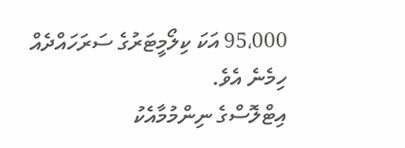95،000 އަކަ ކިލޯމީޓަރުގެ ސަރަހައްދެއް ހިމެނެ އެވެ.
އިޓްލޮސްގެ ނިންމުމާއެކު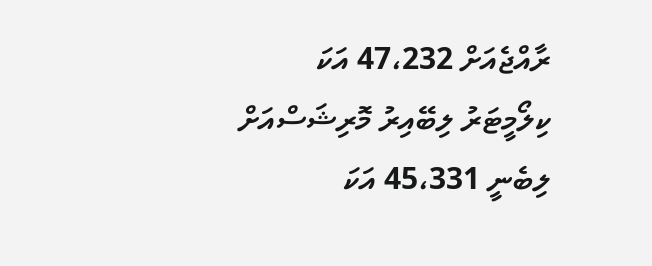ރާއްޖެއަށް 47،232 އަކަ ކިލޯމީޓަރު ލިބޭއިރު މޮރިޝަސްއަށް ލިބެނީ 45،331 އަކަ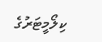ކިލޯމީޓަރުގެ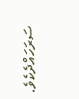ސަރަހައްދެކެވެ.